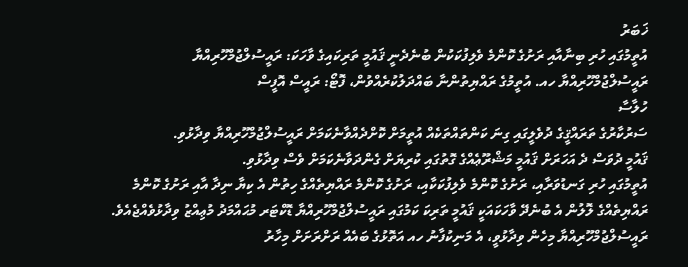ޚަބަރު
އުތީމުގައި ހުރި ބިނާއާއި ރަށުގެ ކޮންމެ ވެލިފުކަކުން ބުނެދެނީ ޤައުމީ ތަރިކައިގެ ވާހަކަ: ރައީސުލްޖުމްހޫރިއްޔާ
ރައީސުލްޖުމްހޫރިއްޔާ ހއ. އުތީމުގެ ރައްޔިތުންނާ ބައްދަލުކުރެއްވުން، ފޮޓޯ: ރައީސް އޮފީސް
ހުލާސާ
ސަރުކާރުގެ ތަރައްޤީގެ ދުވެލީގައި ގިނަ ކަންތައްތަކެއް އުތީމަށް ކޮށްދެއްވާނެކަމަށް ރައީސުލްޖުމްހޫރިއްޔާ ވިދާޅުވި.
ޤައުމީ ދުވަސް ދެ އަހަރަށް ޤައުމީ މަޝްރޫޢެއްގެ ގޮތުގައި ކުރިޔަށް ގެންދަވާނެކަމަށް ވެސް ވިދާޅުވި.
އުތީމުގައި ހުރި ގަނޑުވަރާއި، ރަށުގެ ކޮންމެ ވެލިފުކަކާއި، ރަށުގެ ކޮންމެ ރައްޔިތެއްގެ ހިތުން އެ ކިޔާ ނިދާ އާއި ރަށުގެ ކޮންމެ ރައްޔިތެއްގެ ލޮލުން އެ ބުނެދޭ ވާހަކައަކީ ޤައުމީ ތަރިކަ ކަމުގައި ރައީސުލްޖުމްހޫރިއްޔާ ޑޮކްޓަރ މުޙައްމަދު މުޢިއްޒު ވިދާޅުވެއްޖެއެވެ.
ރައީސުލްޖުމްހޫރިއްޔާ މިހެން ވިދާޅުވީ، އެ މަނިކުފާނު ހއ އަތޮޅުގެ ބައެއް ރަށްރަށަށް މިހާރު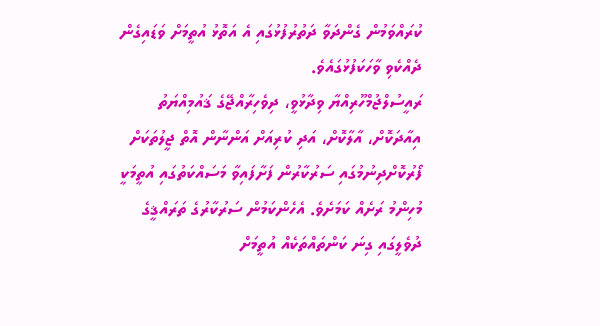ކުރައްވަމުން ގެންދަވާ ދަތުރުފުޅުގައި އެ އަތޮޅު އުތީމަށް ވަޑައިގެން ދެއްކެވި ވާހަކަފުޅުގައެވެ.
ރައީސުލްޖުމްހޫރިއްޔާ ވިދާޅުވީ، ދިވެހިރާއްޖޭގެ ޤައުމިއްޔަތު އިއާދަކޮށް، އާލާކޮށް، އަދި ކުރިއަށް އަންނާން އޮތް ޖީލުތަކަށް ފޯރުކޮށްދިނުމުގައި ސަރުކާރުން ފަށާފައިވާ މަސައްކަތުގައި އުތީމަކީ މުހިންމު ރަށެއް ކަމަށެވެ. އެހެންކަމުން ސަރުކާރުގެ ތަރައްޤީގެ ދުވެލީގައި ގިނަ ކަންތައްތަކެއް އުތީމަށް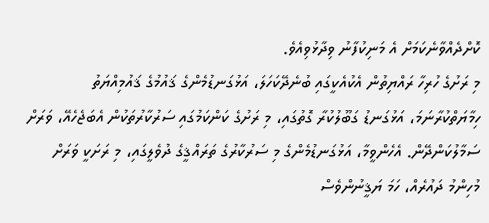ކޮށްދެއްވާނެކަމަށް އެ މަނިކުފާނު ވިދާޅުވިއެވެ.
މި ރަށުގެ ހުރިހާ ރައްޔިތުން އެކުއެކީގައި ބުނެދޭކަހަލަ، އަޅުގަނޑުމެންގެ ޤައުމުގެ ޤައުމިއްޔަތު ހިމާޔަތްކުރާނަމަ، އަޅުގަނޑު ގަބޫލުކުރާ ގޮތުގައި، މި ރަށުގެ ކަންކަމުގައި ސަރުކާރުތަކުން އެބަޖެހެއޭ، ވަރަށް ސަމާލުކަންދޭން. އެހެންވީމާ، އަޅުގަނޑުމެންގެ މި ސަރުކާރުގެ ތަރައްޤީގެ ދުވެލީގައި، މި ރަށަކީ ވަރަށް މުހިންމު ދައުރެއް، ހަމަ ޔަޤީނުންވެސް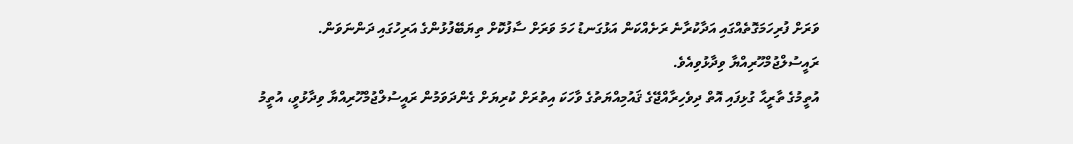ވަރަށް ފުރިހަމަގޮތެއްގައި އަދާކުރާނެ ރަށެއްކަން އަޅުގަނޑު ހަމަ ވަރަށް ސާފުކޮށް ތިޔަބޭފުޅުންގެ އަރިހުގައި ދަންނަވަން.
ރައީސުލްޖުމްހޫރިއްޔާ ވިދާޅުވިއެވެ.
އުތީމުގެ ތާރީޙާ ގުޅިފައި އޮތް ދިވެހިރާއްޖޭގެ ޤައުމިއްޔަތުގެ ވާހަކަ އިތުރަށް ކުރިޔަށް ގެންދަވަމުން ރައީސުލްޖުމްހޫރިއްޔާ ވިދާޅުވީ، އުތީމު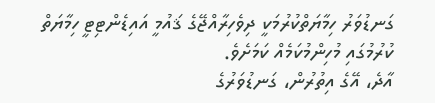ގަނޑުވަރު ހިމާޔަތްކުރުމަކީ ދިވެހިރާއްޖޭގެ ޤައުމީ އައިޑެންޓިޓީ ހިމާޔަތް ކުރުމުގައި މުހިންމުކަމެއް ކަމަށެވެ.
އާދެ، އޭގެ އިތުރުން، ގަނޑުވަރުގެ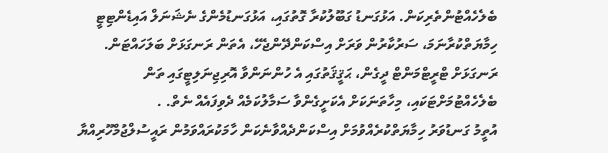ބެލެހެއްޓުންތެރިކަން. އަޅުގަނޑު ގަބޫލުކުރާ ގޮތުގައި، އަޅުގަނޑުމެންގެ ނެޝަނަލް އައިޑެންޓިޓީ ހިމާޔަތްކުރާނަމަ، ސަރުކާރުން ވަރަށް އިސްކަންދޭންޖެހޭ، އެތަން ރަނގަޅަށް ބަލަހައްޓަން. ރަނގަޅަށް ޓްރީޓްމަންޓް ދީގެން، ޙަޤީޤަތުގައި އެ ހުންނަންވާ އޮރިޖިނަލިޓީގައި ތަން ބެލެހެއްޓުމަށްޓަކައި، މިހާތަނަކަށް އެކަށީގެންވާ ސަމާލުކަމެއް ދެވިފައެއް ނެތް. .
އުތީމު ގަނޑުވަރު ހިމާޔަތްކުރެއްވުމަށް އިސްކަންދެއްވާނެކަން ހާމަކުރައްވަމުން ރައީސުލްޖުމްހޫރިއްޔާ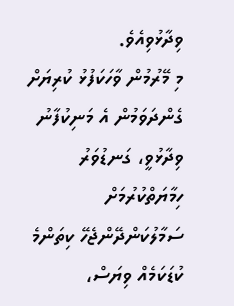ވިދާޅުވިއެވެ.
މި މޭރުމުން ވާހަކަފުޅު ކުރިޔަށް ގެންދަވަމުން އެ މަނިކުފާނު ވިދާޅުވީ، ގަނޑުވަރު ހިމާޔަތްކުރުމަށް ސަމާލުކަންދޭންޖެހޭ ކިތަންމެ ކުޑަކަމެއް ވިޔަސް،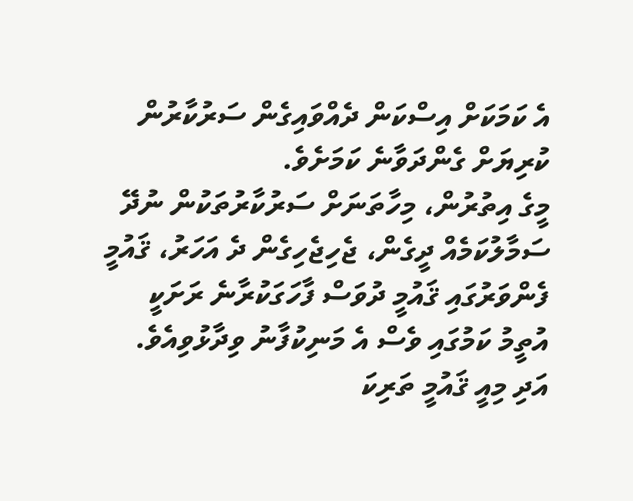އެ ކަމަކަށް އިސްކަން ދެއްވައިގެން ސަރުކާރުން ކުރިޔަށް ގެންދަވާނެ ކަމަށެވެ.
މީގެ އިތުރުން، މިހާތަނަށް ސަރުކާރުތަކުން ނުދޭ ސަމާލުކަމެއް ދީގެން، ޖެހިޖެހިގެން ދެ އަހަރު، ޤައުމީ ފެންވަރުގައި ޤައުމީ ދުވަސް ފާހަގަކުރާނެ ރަށަކީ އުތީމު ކަމުގައި ވެސް އެ މަނިކުފާނު ވިދާޅުވިއެވެ. އަދި މިއީ ޤައުމީ ތަރިކަ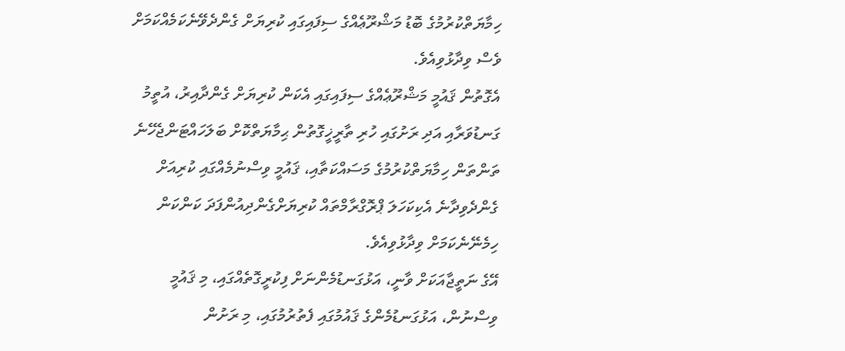ހިމާޔަތްކުރުމުގެ ބޮޑު މަޝްރޫޢެއްގެ ސިފައިގައި ކުރިޔަށް ގެންދެވޭނެކަމެއްކަމަށް ވެސް ވިދާޅުވިއެވެ.
އެގޮތުން ޤައުމީ މަޝްރޫޢެއްގެ ސިފައިގައި އެކަން ކުރިޔަށް ގެންދާއިރު، އުތީމު ގަނޑުވަރާއި އަދި ރަށުގައި ހުރި ތާރީޚީގޮތުން ޙިމާޔަތްކޮށް ބަލަހައްޓަންޖެހޭނެ ތަންތަން ހިމާޔަތްކުރުމުގެ މަސައްކަތާއި، ޤައުމީ ވިސްނުމެއްގައި ކުރިއަށް ގެންދެވިދާނެ އެކިކަހަލަ ޕްރޮގްރާމްތައް ކުރިޔަށްގެންދިއުންފަދަ ކަންކަން ހިމެނޭނެކަމަށް ވިދާޅުވިއެވެ.
އޭގެ ނަތީޖާއަކަށް ވާނީ، އަޅުގަނޑުމެންނަށް ފިކުރީގޮތެއްގައި، މި ޤައުމީ ވިސްނުން، އަޅުގަނޑުމެންގެ ޤައުމުގައި ފެތުރުމުގައި، މި ރަށުން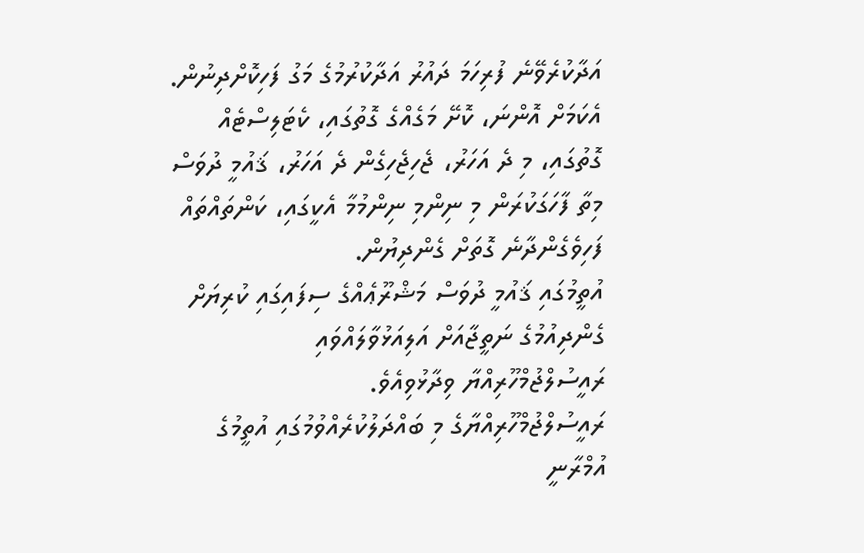އަދާކުރެވޭނެ ފުރިހަމަ ދައުރު އަދާކުރުމުގެ މަގު ފަހިކޮށްދިނުން. އެކަމަށް އޮންނަ، ކޮށޭ މަގެއްގެ ގޮތުގައި، ކެޓަލިސްޓެއް ގޮތުގައި، މި ދެ އަހަރު، ޖެހިޖެހިގެން ދެ އަހަރު، ޤައުމީ ދުވަސް މިތާ ފާހަގަކުރަން މި ނިންމި ނިންމުމާ އެކީގައި، ކަންތައްތައް ފަހިވެގެންދާނެ ގޮތަށް ގެންދިޔުން.
އުތީމުގައި ޤައުމީ ދުވަސް މަޝްރޫޢެއްގެ ސިފައިގައި ކުރިޔަށް ގެންދިއުމުގެ ނަތީޖާއަށް އަލިއަޅުވާލައްވައި ރައީސުލްޖުމްހޫރިއްޔާ ވިދާޅުވިއެވެ.
ރައީސުލްޖުމްހޫރިއްޔާގެ މި ބައްދަލުކުރެއްވުމުގައި އުތީމުގެ އުމްރާނީ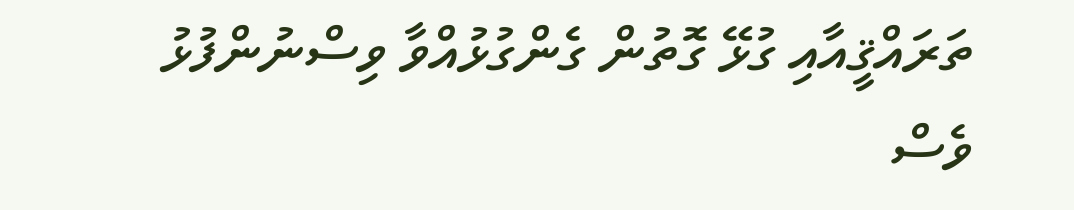ތަރައްޤީއާއި ގުޅޭ ގޮތުން ގެންގުޅުއްވާ ވިސްނުންފުޅު ވެސް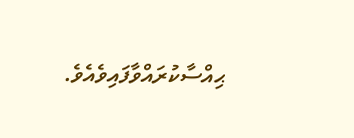ޙިއްސާކުރައްވާފައިވެއެވެ.